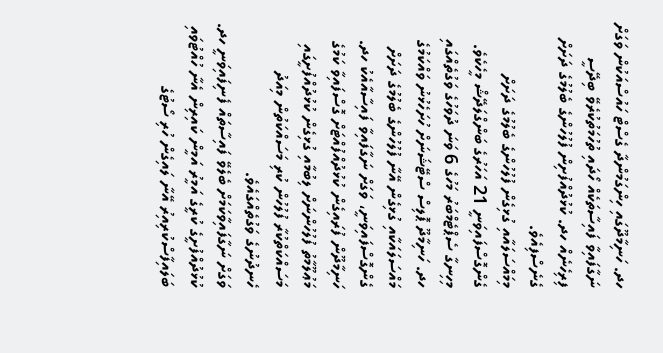ހދ. ހަނިމާދޫގައި ހިންގަމުންދާ ގެސްޓް ހައުސްއަކުން ވަގަށް ނަގާފައިވާ ފައިސާތަކެއް ހޯދައި ތުހުމަތުކުރެވޭ ބިދޭސީ ފިރިހެނެއް ހދ. ކުޅުދުއްފުށިން ފުލުހުންގެ ބެލުމުގެ ދަށަށް ގެނެސްފިއެވެ.
މިމައްސަލައާއި ގުޅިގެން ފުލުހުންގެ ބެލުމުގެ ދަށަށް ގެންގޮސްފައިވަނީ 21 އަހަރުގެ ބަންގްލަދޭޝް މީހެކެވެ.
މިހިނގާ ސެޕްޓެމްބަރު މަހުގެ 6 ވަނަ ދުވަހުގެ ވަގުތެއްގައި ހދ. ހަނިމާދޫ ޕޮލިސް ސްޓޭޝަނަށް ހުށަހެޅުނު ވައްކަމުގެ މައްސަލައަކާއި ގުޅިގެން އޭނާ ފުލުހުންގެ ބެލުމުގެ ދަށަށް ގެންގޮސްފައިވަނީ، ވަގަށް ނަގާފައިވާ ފައިސާއާއެކު ހދ. ހަނިމާދޫން ފުރައިގެން ކުޅުދުއްފުއްޓަށް ގޮސްފައިވާ ކަމުގެ މަޢުލޫމާތު ފުލުހުންނަށް ލިބުމާއި ގުޅިގެން ކުޅުދުއްފުށީގައި މަސައްކަތްކުރާ ފުލުހުން ކުރި މަސައްކަތުން މިއަދު ހެނދުނުގެ ވަގުތެއްގައެވެ.
ވަގަށް ނަގާފައިވާކަމަށް ބެލެވޭ ފައިސާތައް ފެނިފައިވަނީ ހދ. ކުޅުދުއްފުށީގެ ކުރީގެ އަމީރު އަމީން ކައިރިން އެނާ ހުއްޓުވައި ބަލައިފާސްކުރިއިރު އޭނާ ލައިގެން ހުރި ސޯޓުގެ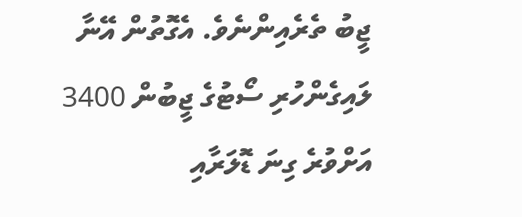ޖީބު ތެރެއިންނެވެ. އެގޮތުން އޭނާ ލައިގެންހުރި ސޯޓުގެ ޖީބުން 3400 އަށްވުރެ ގިނަ ޑޮލަރާއި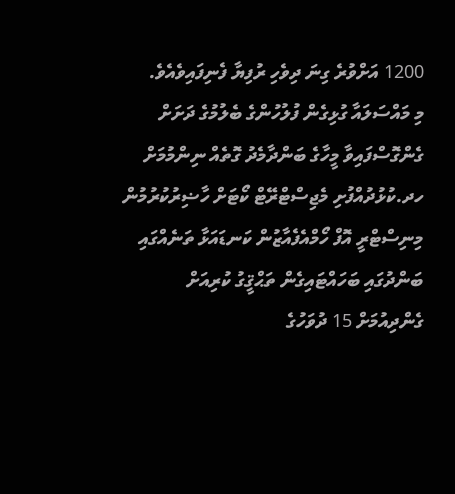1200 އަށްވުރެ ގިނަ ދިވެހި ރުފިޔާ ފެނިފައިވެއެވެ.
މި މައްސަލައާ ގުޅިގެން ފުލުހުންގެ ބެލުމުގެ ދަށަށް ގެންގޮސްފައިވާ މީހާގެ ބަންދާމެދު ގޮތެއް ނިންމުމަށް ހދ.ކުޅުދުއްފުށި މެޖިސްޓްރޭޓް ކޯޓަށް ހާޟިރުކުރުމުން މިނިސްޓްރީ އޮފް ހޯމްއެފެއާޒުން ކަނޑައަޅާ ތަނެއްގައި ބަންދުގައި ބަހައްޓައިގެން ތަޙްޤީގު ކުރިއަށް ގެންދިއުމަށް 15 ދުވަހުގެ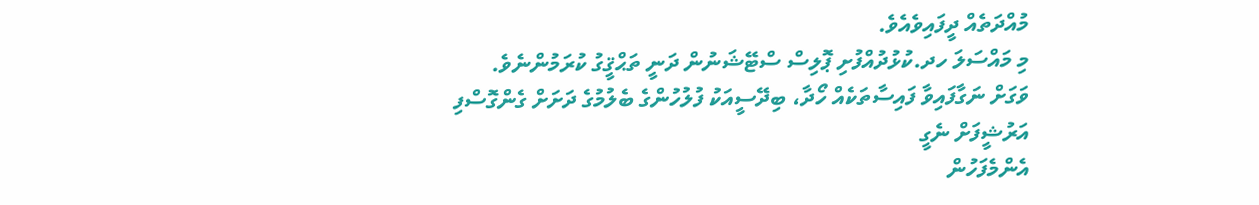މުއްދަތެއް ދީފައިވެއެވެ.
މި މައްސަލަ ހދ.ކުޅުދުއްފުށި ޕޮލިސް ސްޓޭޝަނުން ދަނީ ތަޙްޤީގު ކުރަމުންނެވެ.
ވަގަށް ނަގާފައިވާ ފައިސާތަކެއް ހޯދާ، ބިދޭސީއަކު ފުލުހުންގެ ބެލުމުގެ ދަށަށް ގެންގޮސްފި
އަރުޝީފަށް ނެގީ
އެންމެފަހުން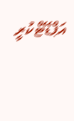އަޕްޑޭޓްކުރީ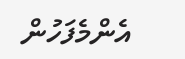އެންމެފަހުން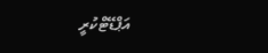އަޕްޑޭޓްކުރީ